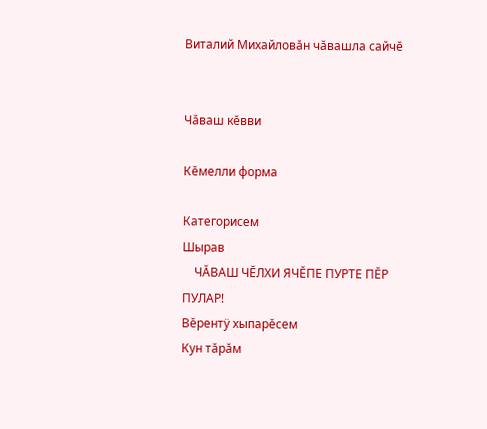Виталий Михайловăн чăвашла сайчĕ


Чăваш кĕвви

Кĕмелли форма

Категорисем
Шырав
    ЧĂВАШ ЧĔЛХИ ЯЧĔПЕ ПУРТЕ ПĔР ПУЛАР!
Вĕрентÿ хыпарĕсем
Кун тăрăм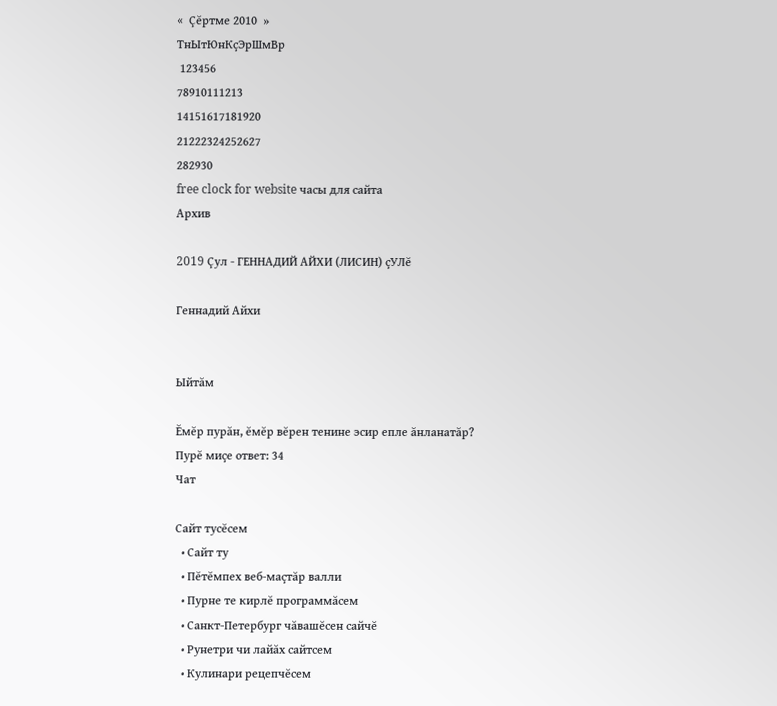«  Çĕртме 2010  »
ТнЫтЮнКçЭрШмВр
 123456
78910111213
14151617181920
21222324252627
282930
free clock for website часы для сайта
Архив

2019 Çул - ГЕННАДИЙ АЙХИ (ЛИСИН) çУЛĕ

Геннадий Айхи


Ыйтăм

Ĕмĕр пурăн, ĕмĕр вĕрен тенине эсир епле ăнланатăр?
Пурĕ миçе ответ: 34
Чат

Сайт тусĕсем
  • Сайт ту
  • Пĕтĕмпех веб-маçтăр валли
  • Пурне те кирлĕ программăсем
  • Санкт-Петербург чăвашĕсен сайчĕ
  • Рунетри чи лайăх сайтсем
  • Кулинари рецепчĕсем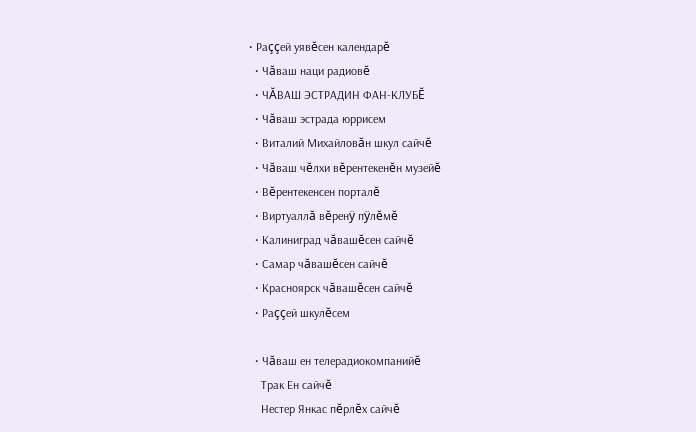• Раççей уявĕсен календарĕ
  • Чăваш наци радиовĕ
  • ЧĂВАШ ЭСТРАДИН ФАН-КЛУБĔ
  • Чăваш эстрада юррисем
  • Виталий Михайловăн шкул сайчĕ
  • Чăваш чĕлхи вĕрентекенĕн музейĕ
  • Вĕрентекенсен порталĕ
  • Виртуаллă вĕренÿ пÿлĕмĕ
  • Калиниград чăвашĕсен сайчĕ
  • Самар чăвашĕсен сайчĕ
  • Красноярск чăвашĕсен сайчĕ
  • Раççей шкулĕсем

  • Чăваш ен телерадиокомпанийĕ
    Трак Ен сайчĕ
    Нестер Янкас пĕрлĕх сайчĕ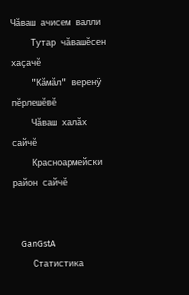Чăваш ачисем валли
    Тутар чăвашĕсен хаçачĕ
    "Кăмăл" веренÿ пĕрлешĕвĕ
    Чăваш халăх сайчĕ
    Красноармейски район сайчĕ


    GanGstA
    Статистика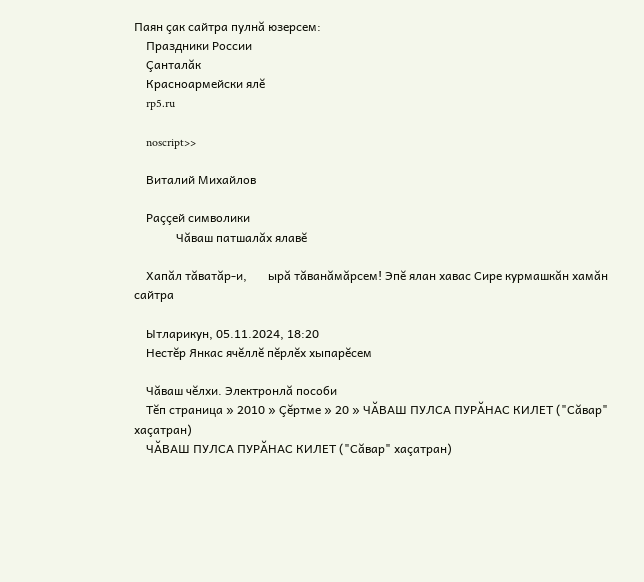Паян çак сайтра пулнă юзерсем:
    Праздники России
    Çанталăк
    Красноармейски ялĕ
    rp5.ru

    noscript>>

    Виталий Михайлов

    Раççей символики
              Чăваш патшалăх ялавĕ

    Хапăл тăватăр-и,       ырă тăванăмăрсем! Эпĕ ялан хавас Сире курмашкăн хамăн сайтра

    Ытларикун, 05.11.2024, 18:20
    Нестĕр Янкас ячĕллĕ пĕрлĕх хыпарĕсем

    Чăваш чĕлхи. Электронлă пособи
    Тĕп страница » 2010 » Çĕртме » 20 » ЧĂВАШ ПУЛСА ПУРĂНАС КИЛЕТ ("Сăвар" хаçатран)
    ЧĂВАШ ПУЛСА ПУРĂНАС КИЛЕТ ("Сăвар" хаçатран)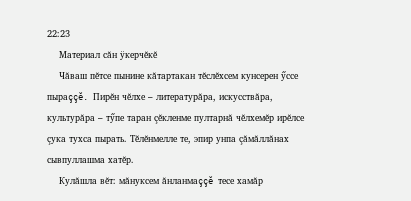22:23
    Материал сăн ÿкерчĕкĕ
    Чăваш пĕтсе пынине кăтартакан тĕслĕхсем кунсерен ӳссе пыраççĕ. Пирĕн чĕлхе – литературăра, искусствăра, культурăра – тӳпе таран çĕкленме пултарнă чĕлхемĕр ирĕлсе çука тухса пырать. Тĕлĕнмелле те, эпир унпа çăмăллăнах сывпуллашма хатĕр.
    Кулăшла вĕт: мăнуксем ăнланмаççĕ тесе хамăр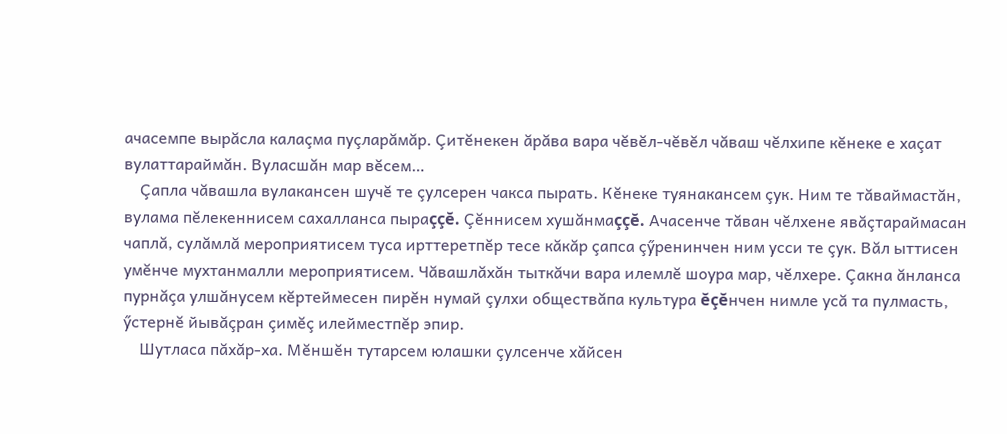ачасемпе вырăсла калаçма пуçларăмăр. Çитĕнекен ăрăва вара чĕвĕл-чĕвĕл чăваш чĕлхипе кĕнеке е хаçат вулаттараймăн. Вуласшăн мар вĕсем…
    Çапла чăвашла вулакансен шучĕ те çулсерен чакса пырать. Кĕнеке туянакансем çук. Ним те тăваймастăн, вулама пĕлекеннисем сахалланса пыраççĕ. Çĕннисем хушăнмаççĕ. Ачасенче тăван чĕлхене явăçтараймасан чаплă, сулăмлă мероприятисем туса ирттеретпĕр тесе кăкăр çапса çӳренинчен ним усси те çук. Вăл ыттисен умĕнче мухтанмалли мероприятисем. Чăвашлăхăн тыткăчи вара илемлĕ шоура мар, чĕлхере. Çакна ăнланса пурнăçа улшăнусем кĕртеймесен пирĕн нумай çулхи обществăпа культура ĕçĕнчен нимле усă та пулмасть, ӳстернĕ йывăçран çимĕç илейместпĕр эпир.
    Шутласа пăхăр-ха. Мĕншĕн тутарсем юлашки çулсенче хăйсен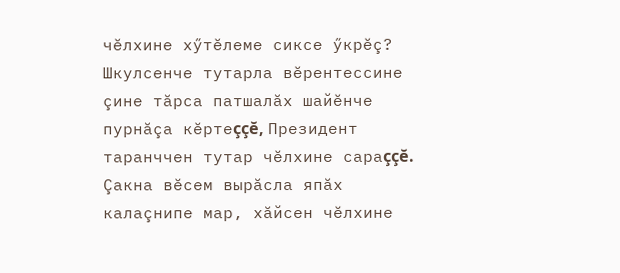чĕлхине хӳтĕлеме сиксе ӳкрĕç? Шкулсенче тутарла вĕрентессине çине тăрса патшалăх шайĕнче пурнăçа кĕртеççĕ, Президент таранччен тутар чĕлхине сараççĕ. Çакна вĕсем вырăсла япăх калаçнипе мар, хăйсен чĕлхине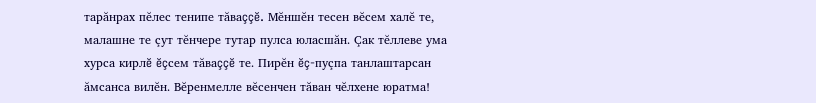тарăнрах пĕлес тенипе тăваççĕ. Мĕншĕн тесен вĕсем халĕ те, малашне те çут тĕнчере тутар пулса юласшăн. Çак тĕллеве ума хурса кирлĕ ĕçсем тăваççĕ те. Пирĕн ĕç-пуçпа танлаштарсан ăмсанса вилĕн. Вĕренмелле вĕсенчен тăван чĕлхене юратма!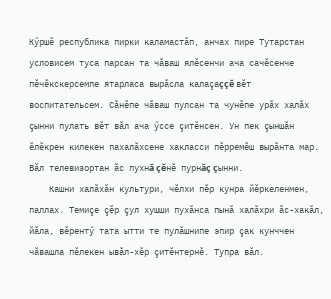Кӳршĕ республика пирки каламастăп, анчах пире Тутарстан условисем туса парсан та чăваш ялĕсенчи ача сачĕсенче пĕчĕкскерсемпе ятарласа вырăсла калаçаççĕ вĕт воспитательсем. Сăнĕпе чăваш пулсан та чунĕпе урăх халăх çынни пулать вĕт вăл ача ӳссе çитĕнсен. Ун пек çыншăн ĕлĕкрен килекен пахалăхсене хакласси пĕрремĕш вырăнта мар. Вăл телевизортан ăс пухнă çĕнĕ пурнăç çынни.
    Кашни халăхăн культури, чĕлхи пĕр кунра йĕркеленмен, паллах. Темиçе çĕр çул хушши пухăнса пынă халăхри ăс-хакăл, йăла, вĕрентӳ тата ытти те пулăшнипе эпир çак кунччен чăвашла пĕлекен ывăл-хĕр çитĕнтернĕ. Тупра вăл.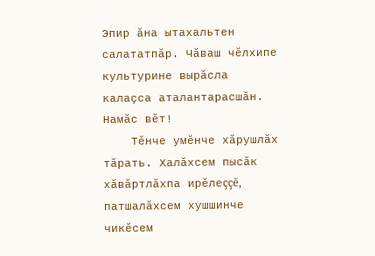Эпир ăна ытахальтен салататпăр. Чăваш чĕлхипе культурине вырăсла калаçса аталантарасшăн. Намăс вĕт!
    Тĕнче умĕнче хăрушлăх тăрать. Халăхсем пысăк хăвăртлăхпа ирĕлеççĕ, патшалăхсем хушшинче чикĕсем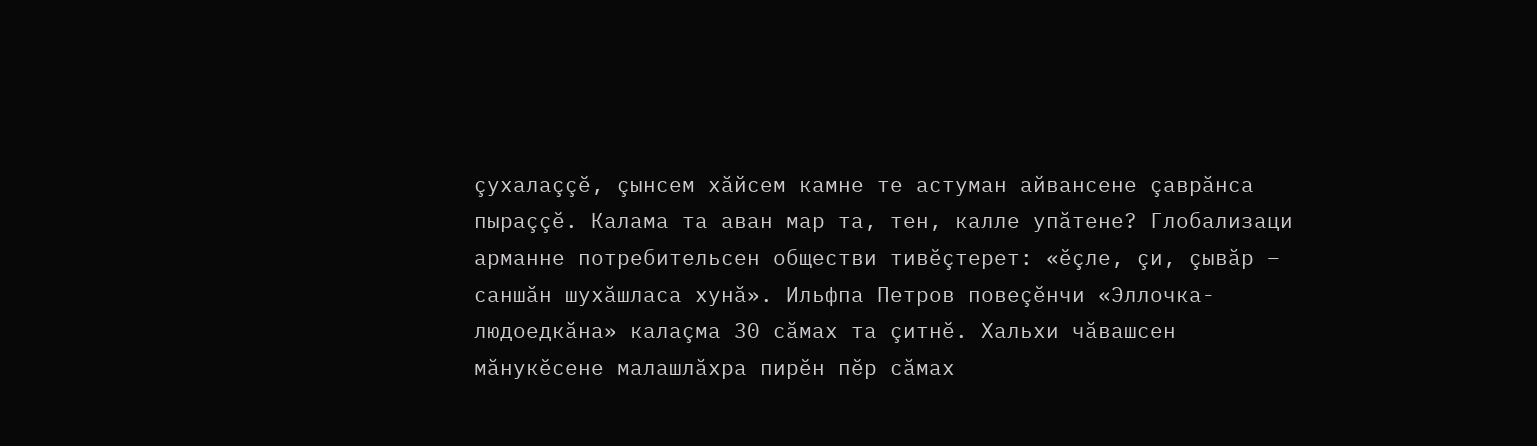çухалаççĕ, çынсем хăйсем камне те астуман айвансене çаврăнса пыраççĕ. Калама та аван мар та, тен, калле упăтене? Глобализаци арманне потребительсен обществи тивĕçтерет: «ĕçле, çи, çывăр – саншăн шухăшласа хунă». Ильфпа Петров повеçĕнчи «Эллочка-людоедкăна» калаçма 30 сăмах та çитнĕ. Хальхи чăвашсен мăнукĕсене малашлăхра пирĕн пĕр сăмах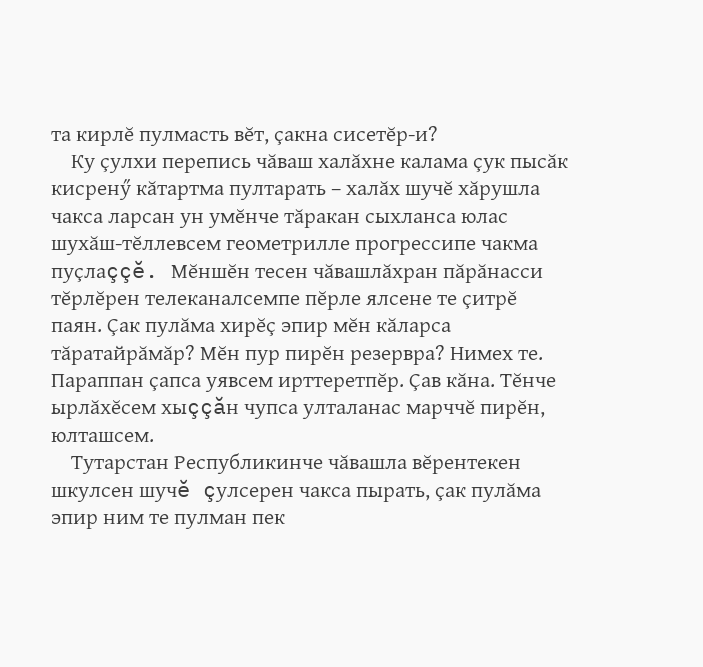та кирлĕ пулмасть вĕт, çакна сисетĕр-и?
    Ку çулхи перепись чăваш халăхне калама çук пысăк кисренӳ кăтартма пултарать – халăх шучĕ хăрушла чакса ларсан ун умĕнче тăракан сыхланса юлас шухăш-тĕллевсем геометрилле прогрессипе чакма пуçлаççĕ. Мĕншĕн тесен чăвашлăхран пăрăнасси тĕрлĕрен телеканалсемпе пĕрле ялсене те çитрĕ паян. Çак пулăма хирĕç эпир мĕн кăларса тăратайрăмăр? Мĕн пур пирĕн резервра? Нимех те. Параппан çапса уявсем ирттеретпĕр. Çав кăна. Тĕнче ырлăхĕсем хыççăн чупса улталанас марччĕ пирĕн, юлташсем.
    Тутарстан Республикинче чăвашла вĕрентекен шкулсен шучĕ çулсерен чакса пырать, çак пулăма эпир ним те пулман пек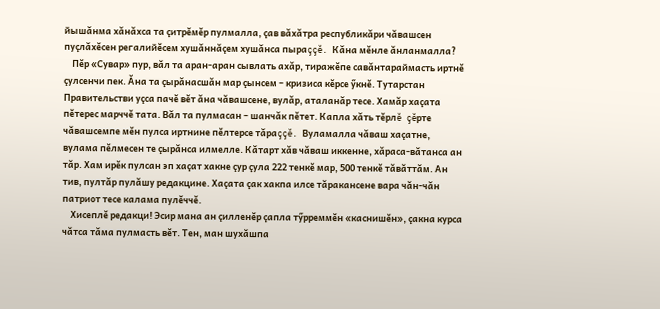йышăнма хăнăхса та çитрĕмĕр пулмалла, çав вăхăтра республикăри чăвашсен пуçлăхĕсен регалийĕсем хушăннăçем хушăнса пыраççĕ. Кăна мĕнле ăнланмалла?
    Пĕр «Сувар» пур, вăл та аран-аран сывлать ахăр, тиражĕпе савăнтараймасть иртнĕ çулсенчи пек. Ăна та çырăнасшăн мар çынсем – кризиса кĕрсе ӳкнĕ. Тутарстан Правительстви уçса пачĕ вĕт ăна чăвашсене, вулăр, аталанăр тесе. Хамăр хаçата пĕтерес марччĕ тата. Вăл та пулмасан – шанчăк пĕтет. Капла хăть тĕрлĕ çĕрте чăвашсемпе мĕн пулса иртнине пĕлтерсе тăраççĕ. Вуламалла чăваш хаçатне, вулама пĕлмесен те çырăнса илмелле. Кăтарт хăв чăваш иккенне, хăраса-вăтанса ан тăр. Хам ирĕк пулсан эп хаçат хакне çур çула 222 тенкĕ мар, 500 тенкĕ тăвăттăм. Ан тив, пултăр пулăшу редакцине. Хаçата çак хакпа илсе тăракансене вара чăн-чăн патриот тесе калама пулĕччĕ.
    Хисеплĕ редакци! Эсир мана ан çилленĕр çапла тӳрреммĕн «каснишĕн», çакна курса чăтса тăма пулмасть вĕт. Тен, ман шухăшпа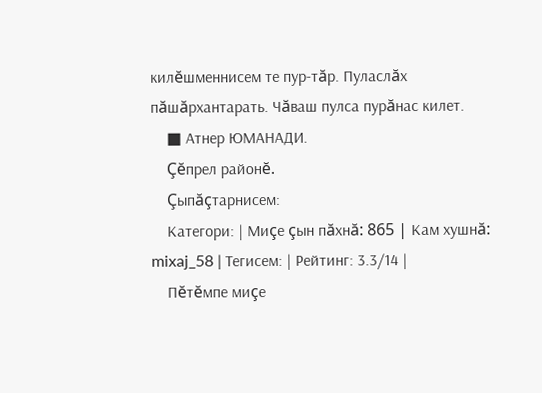килĕшменнисем те пур-тăр. Пуласлăх пăшăрхантарать. Чăваш пулса пурăнас килет.
    ■ Атнер ЮМАНАДИ.
    Çĕпрел районĕ.
    Çыпăçтарнисем:
    Категори: | Миçе çын пăхнă: 865 | Кам хушнă: mixaj_58 | Тегисем: | Рейтинг: 3.3/14 |
    Пĕтĕмпе миçе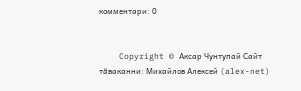комментари: 0


    Copyright © Аксар Чунтупай Cайт тăваканни: Михайлов Алексей (alex-net)